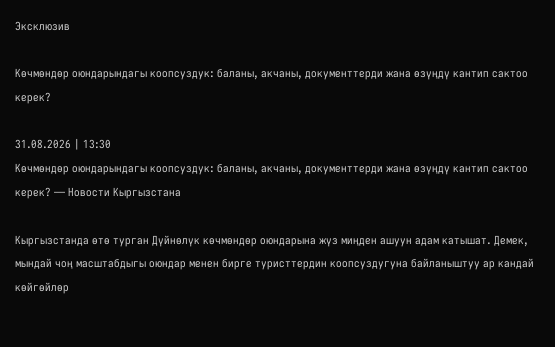Эксклюзив

Көчмөндөр оюндарындагы коопсуздук: баланы, акчаны, документтерди жана өзүңдү кантип сактоо керек?

31.08.2026 | 13:30
Көчмөндөр оюндарындагы коопсуздук: баланы, акчаны, документтерди жана өзүңдү кантип сактоо керек? — Новости Кыргызстана

Кыргызстанда өтө турган Дүйнөлүк көчмөндөр оюндарына жүз миңден ашуун адам катышат. Демек, мындай чоң масштабдыгы оюндар менен бирге туристтердин коопсуздугуна байланыштуу ар кандай көйгөйлөр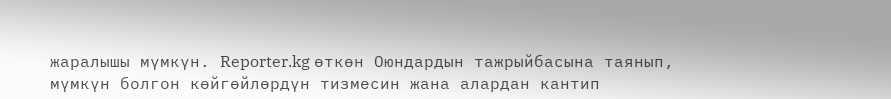жаралышы мүмкүн. Reporter.kg өткөн Оюндардын тажрыйбасына таянып, мүмкүн болгон көйгөйлөрдүн тизмесин жана алардан кантип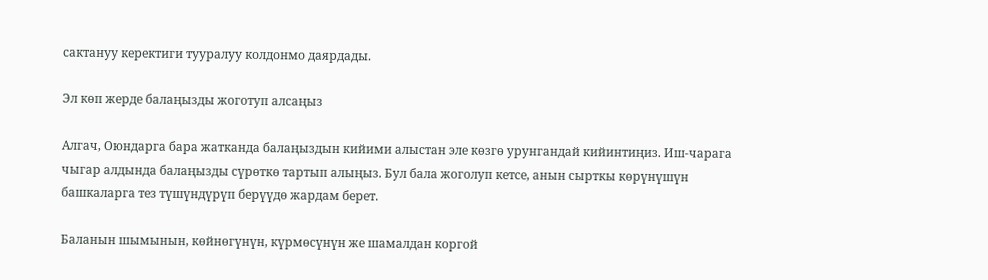сактануу керектиги тууралуу колдонмо даярдады.

Эл көп жерде балаңызды жоготуп алсаңыз

Алгач, Оюндарга бара жатканда балаңыздын кийими алыстан эле көзгө урунгандай кийинтиңиз. Иш-чарага чыгар алдында балаңызды сүрөткө тартып алыңыз. Бул бала жоголуп кетсе, анын сырткы көрүнүшүн башкаларга тез түшүндүрүп берүүдө жардам берет.

Баланын шымынын, көйнөгүнүн, күрмөсүнүн же шамалдан коргой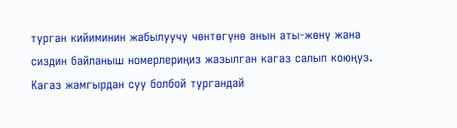турган кийиминин жабылуучу чөнтөгүнө анын аты-жөнү жана сиздин байланыш номерлериңиз жазылган кагаз салып коюңуз. Кагаз жамгырдан суу болбой тургандай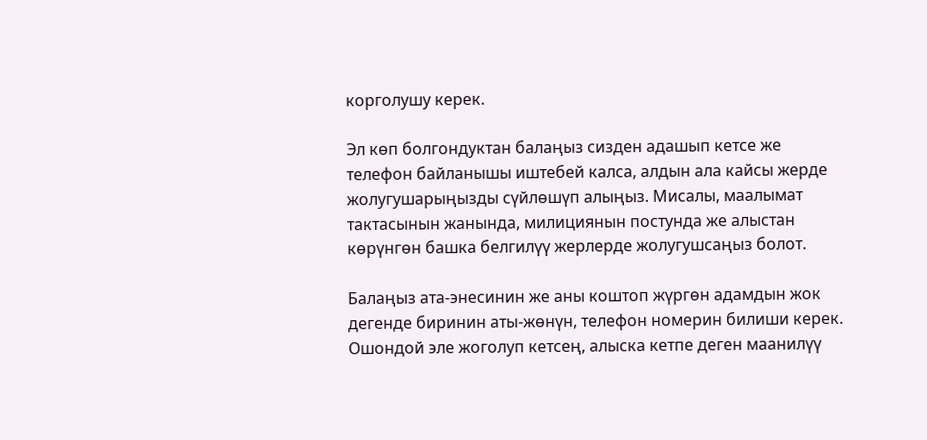корголушу керек.

Эл көп болгондуктан балаңыз сизден адашып кетсе же телефон байланышы иштебей калса, алдын ала кайсы жерде жолугушарыңызды сүйлөшүп алыңыз. Мисалы, маалымат тактасынын жанында, милициянын постунда же алыстан көрүнгөн башка белгилүү жерлерде жолугушсаңыз болот.

Балаңыз ата-энесинин же аны коштоп жүргөн адамдын жок дегенде биринин аты-жөнүн, телефон номерин билиши керек. Ошондой эле жоголуп кетсең, алыска кетпе деген маанилүү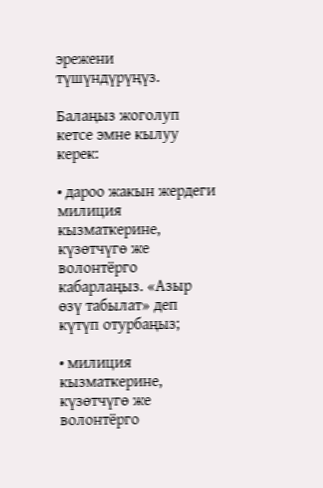эрежени түшүндүрүңүз.

Балаңыз жоголуп кетсе эмне кылуу керек:

• дароо жакын жердеги милиция кызматкерине, күзөтчүгө же волонтёрго кабарлаңыз. «Азыр өзү табылат» деп күтүп отурбаңыз;

• милиция кызматкерине, күзөтчүгө же волонтёрго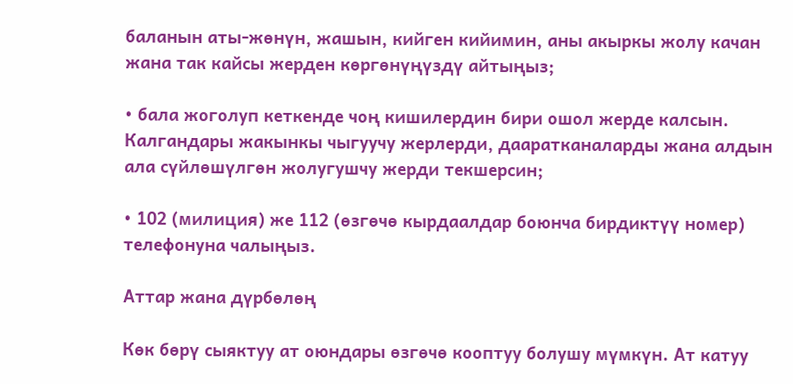баланын аты-жөнүн, жашын, кийген кийимин, аны акыркы жолу качан жана так кайсы жерден көргөнүңүздү айтыңыз;

• бала жоголуп кеткенде чоң кишилердин бири ошол жерде калсын. Калгандары жакынкы чыгуучу жерлерди, дааратканаларды жана алдын ала сүйлөшүлгөн жолугушчу жерди текшерсин;

• 102 (милиция) же 112 (өзгөчө кырдаалдар боюнча бирдиктүү номер) телефонуна чалыңыз.

Аттар жана дүрбөлөң

Көк бөрү сыяктуу ат оюндары өзгөчө кооптуу болушу мүмкүн. Ат катуу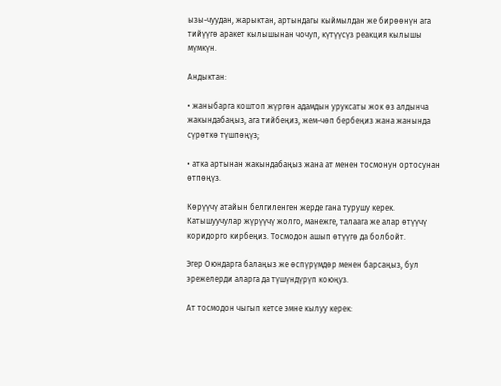ызы-чуудан, жарыктан, артындагы кыймылдан же бирөөнүн ага тийүүгө аракет кылышынан чочуп, күтүүсүз реакция кылышы мүмкүн.

Андыктан:

• жаныбарга коштоп жүргөн адамдын уруксаты жок өз алдынча жакындабаңыз, ага тийбеңиз, жем-чөп бербеңиз жана жанында сүрөткө түшпөңүз;

• атка артынан жакындабаңыз жана ат менен тосмонун ортосунан өтпөңүз.

Көрүүчү атайын белгиленген жерде гана турушу керек. Катышуучулар жүрүүчү жолго, манежге, талаага же алар өтүүчү коридорго кирбеңиз. Тосмодон ашып өтүүгө да болбойт.

Эгер Оюндарга балаңыз же өспүрүмдөр менен барсаңыз, бул эрежелерди аларга да түшүндүрүп коюңуз.

Ат тосмодон чыгып кетсе эмне кылуу керек: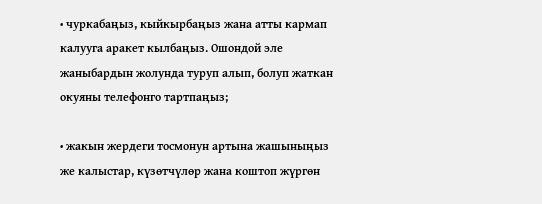• чуркабаңыз, кыйкырбаңыз жана атты кармап калууга аракет кылбаңыз. Ошондой эле жаныбардын жолунда туруп алып, болуп жаткан окуяны телефонго тартпаңыз;

• жакын жердеги тосмонун артына жашыныңыз же калыстар, күзөтчүлөр жана коштоп жүргөн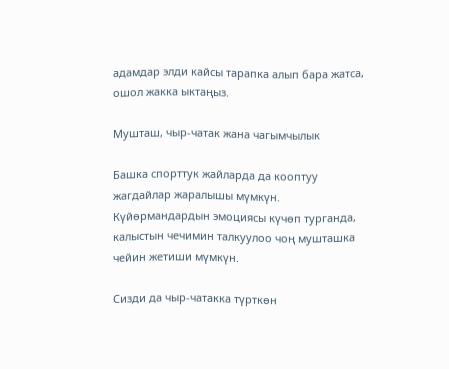адамдар элди кайсы тарапка алып бара жатса, ошол жакка ыктаңыз.

Мушташ, чыр-чатак жана чагымчылык

Башка спорттук жайларда да кооптуу жагдайлар жаралышы мүмкүн. Күйөрмандардын эмоциясы күчөп турганда, калыстын чечимин талкуулоо чоң мушташка чейин жетиши мүмкүн.

Сизди да чыр-чатакка түрткөн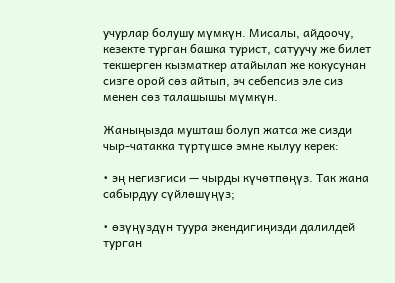учурлар болушу мүмкүн. Мисалы, айдоочу, кезекте турган башка турист, сатуучу же билет текшерген кызматкер атайылап же кокусунан сизге орой сөз айтып, эч себепсиз эле сиз менен сөз талашышы мүмкүн.

Жаныңызда мушташ болуп жатса же сизди чыр-чатакка түртүшсө эмне кылуу керек:

• эң негизгиси — чырды күчөтпөңүз. Так жана сабырдуу сүйлөшүңүз;

• өзүңүздүн туура экендигиңизди далилдей турган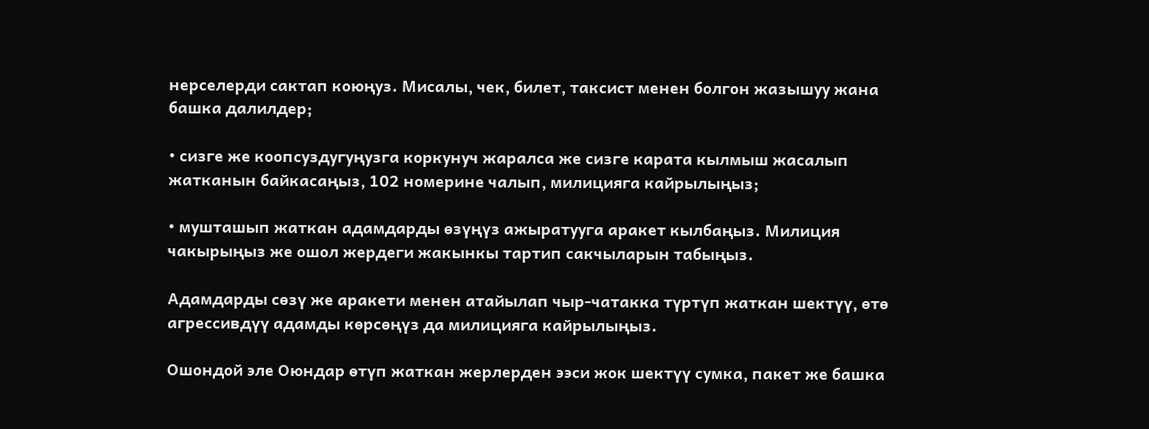нерселерди сактап коюңуз. Мисалы, чек, билет, таксист менен болгон жазышуу жана башка далилдер;

• сизге же коопсуздугуңузга коркунуч жаралса же сизге карата кылмыш жасалып жатканын байкасаңыз, 102 номерине чалып, милицияга кайрылыңыз;

• мушташып жаткан адамдарды өзүңүз ажыратууга аракет кылбаңыз. Милиция чакырыңыз же ошол жердеги жакынкы тартип сакчыларын табыңыз.

Адамдарды сөзү же аракети менен атайылап чыр-чатакка түртүп жаткан шектүү, өтө агрессивдүү адамды көрсөңүз да милицияга кайрылыңыз.

Ошондой эле Оюндар өтүп жаткан жерлерден ээси жок шектүү сумка, пакет же башка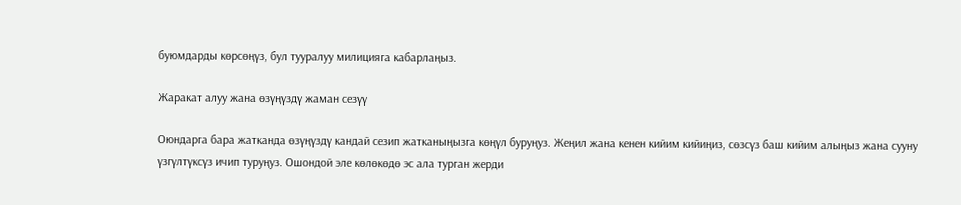буюмдарды көрсөңүз, бул тууралуу милицияга кабарлаңыз.

Жаракат алуу жана өзүңүздү жаман сезүү

Оюндарга бара жатканда өзүңүздү кандай сезип жатканыңызга көңүл буруңуз. Жеңил жана кенен кийим кийиңиз, сөзсүз баш кийим алыңыз жана сууну үзгүлтүксүз ичип туруңуз. Ошондой эле көлөкөдө эс ала турган жерди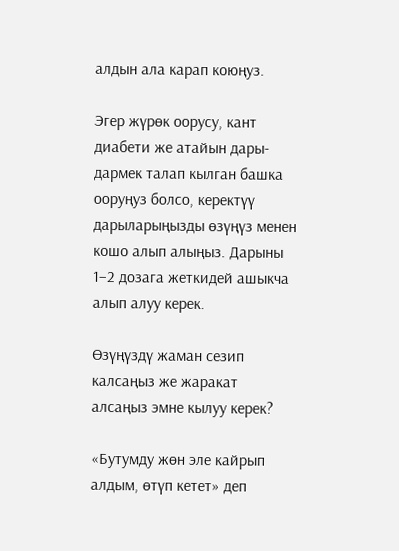алдын ала карап коюңуз.

Эгер жүрөк оорусу, кант диабети же атайын дары-дармек талап кылган башка ооруңуз болсо, керектүү дарыларыңызды өзүңүз менен кошо алып алыңыз. Дарыны 1–2 дозага жеткидей ашыкча алып алуу керек.

Өзүңүздү жаман сезип калсаңыз же жаракат алсаңыз эмне кылуу керек?

«Бутумду жөн эле кайрып алдым, өтүп кетет» деп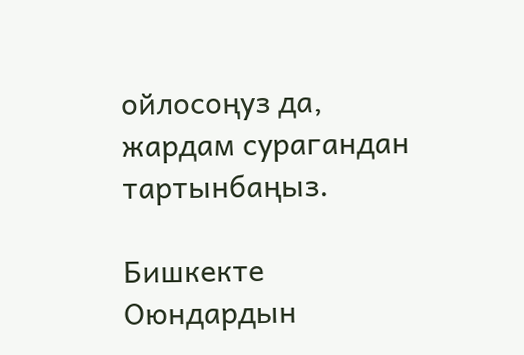ойлосоңуз да, жардам сурагандан тартынбаңыз.

Бишкекте Оюндардын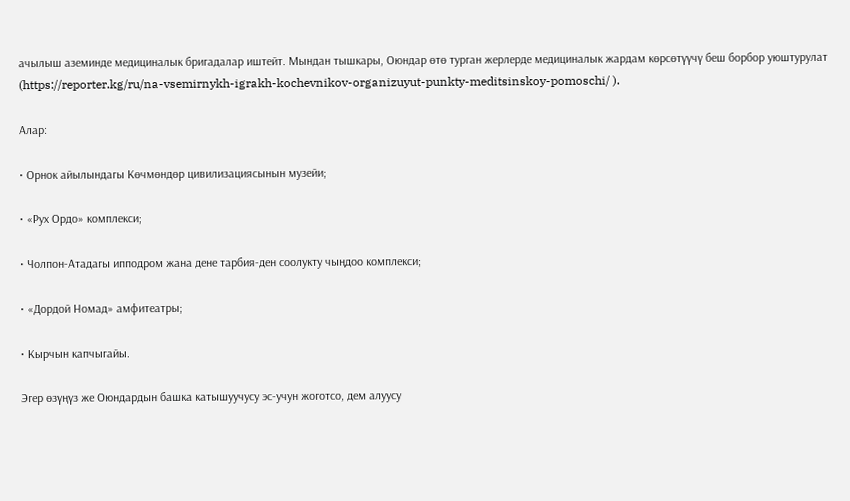ачылыш аземинде медициналык бригадалар иштейт. Мындан тышкары, Оюндар өтө турган жерлерде медициналык жардам көрсөтүүчү беш борбор уюштурулат (https://reporter.kg/ru/na-vsemirnykh-igrakh-kochevnikov-organizuyut-punkty-meditsinskoy-pomoschi/ ).

Алар:

• Орнок айылындагы Көчмөндөр цивилизациясынын музейи;

• «Рух Ордо» комплекси;

• Чолпон-Атадагы ипподром жана дене тарбия-ден соолукту чыңдоо комплекси;

• «Дордой Номад» амфитеатры;

• Кырчын капчыгайы.

Эгер өзүңүз же Оюндардын башка катышуучусу эс-учун жоготсо, дем алуусу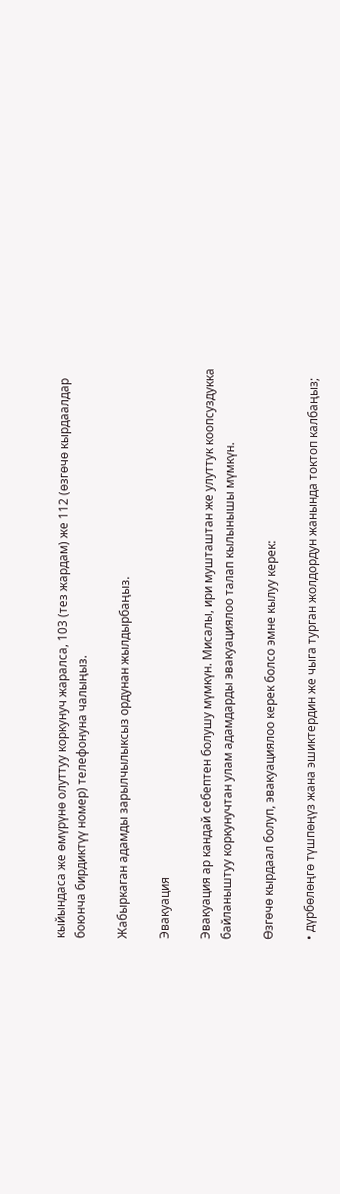кыйындаса же өмүрүнө олуттуу коркунуч жаралса, 103 (тез жардам) же 112 (өзгөчө кырдаалдар боюнча бирдиктүү номер) телефонуна чалыңыз.

Жабыркаган адамды зарылчылыксыз ордунан жылдырбаңыз.

Эвакуация

Эвакуация ар кандай себептен болушу мүмкүн. Мисалы, ири мушташтан же улуттук коопсуздукка байланыштуу коркунучтан улам адамдарды эвакуациялоо талап кылынышы мүмкүн.

Өзгөчө кырдаал болуп, эвакуациялоо керек болсо эмне кылуу керек:

• дүрбөлөңгө түшпөңүз жана эшиктердин же чыга турган жолдордун жанында токтоп калбаңыз;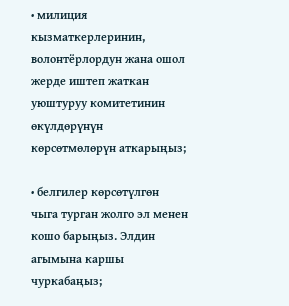• милиция кызматкерлеринин, волонтёрлордун жана ошол жерде иштеп жаткан уюштуруу комитетинин өкүлдөрүнүн көрсөтмөлөрүн аткарыңыз;

• белгилер көрсөтүлгөн чыга турган жолго эл менен кошо барыңыз. Элдин агымына каршы чуркабаңыз;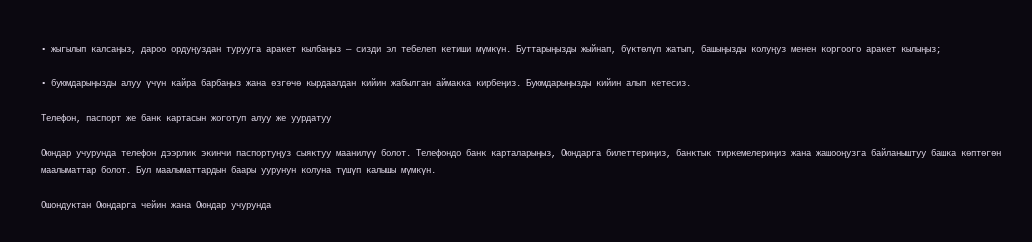• жыгылып калсаңыз, дароо ордуңуздан турууга аракет кылбаңыз — сизди эл тебелеп кетиши мүмкүн. Буттарыңызды жыйнап, бүктөлүп жатып, башыңызды колуңуз менен коргоого аракет кылыңыз;

• буюмдарыңызды алуу үчүн кайра барбаңыз жана өзгөчө кырдаалдан кийин жабылган аймакка кирбеңиз. Буюмдарыңызды кийин алып кетесиз.

Телефон, паспорт же банк картасын жоготуп алуу же уурдатуу

Оюндар учурунда телефон дээрлик экинчи паспортуңуз сыяктуу маанилүү болот. Телефондо банк карталарыңыз, Оюндарга билеттериңиз, банктык тиркемелериңиз жана жашооңузга байланыштуу башка көптөгөн маалыматтар болот. Бул маалыматтардын баары уурунун колуна түшүп калышы мүмкүн.

Ошондуктан Оюндарга чейин жана Оюндар учурунда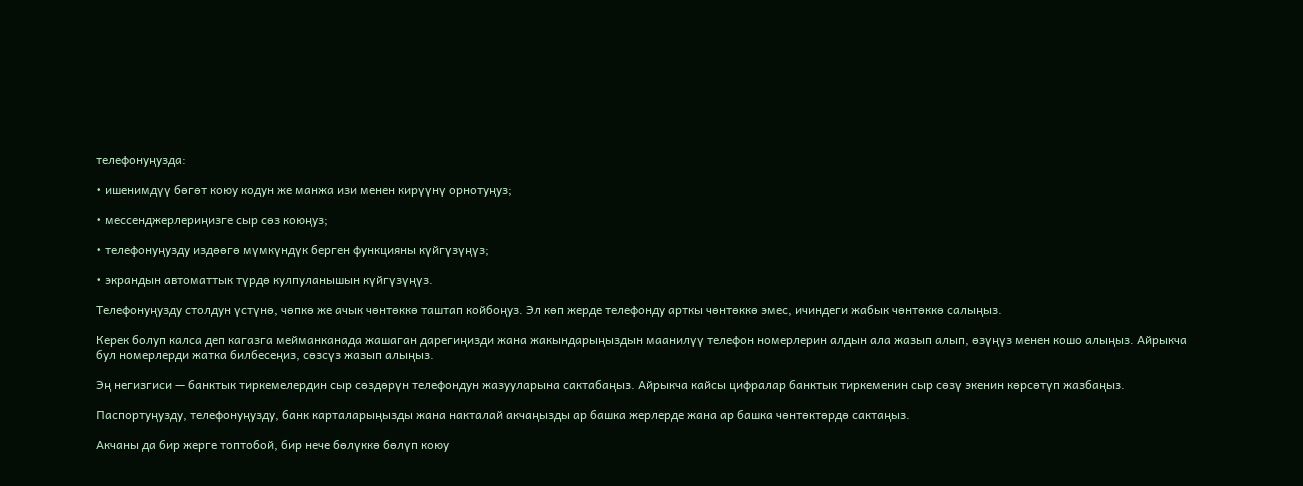телефонуңузда:

• ишенимдүү бөгөт коюу кодун же манжа изи менен кирүүнү орнотуңуз;

• мессенджерлериңизге сыр сөз коюңуз;

• телефонуңузду издөөгө мүмкүндүк берген функцияны күйгүзүңүз;

• экрандын автоматтык түрдө кулпуланышын күйгүзүңүз.

Телефонуңузду столдун үстүнө, чөпкө же ачык чөнтөккө таштап койбоңуз. Эл көп жерде телефонду арткы чөнтөккө эмес, ичиндеги жабык чөнтөккө салыңыз.

Керек болуп калса деп кагазга мейманканада жашаган дарегиңизди жана жакындарыңыздын маанилүү телефон номерлерин алдын ала жазып алып, өзүңүз менен кошо алыңыз. Айрыкча бул номерлерди жатка билбесеңиз, сөзсүз жазып алыңыз.

Эң негизгиси — банктык тиркемелердин сыр сөздөрүн телефондун жазууларына сактабаңыз. Айрыкча кайсы цифралар банктык тиркеменин сыр сөзү экенин көрсөтүп жазбаңыз.

Паспортуңузду, телефонуңузду, банк карталарыңызды жана накталай акчаңызды ар башка жерлерде жана ар башка чөнтөктөрдө сактаңыз.

Акчаны да бир жерге топтобой, бир нече бөлүккө бөлүп коюу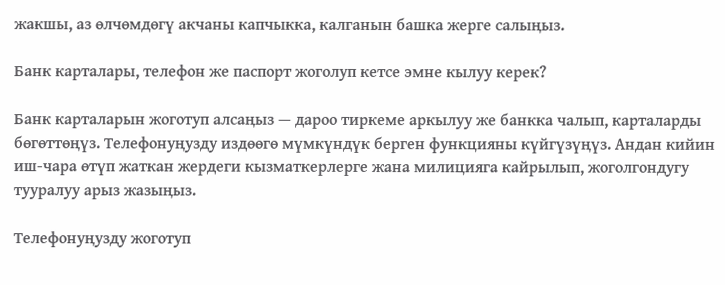жакшы, аз өлчөмдөгү акчаны капчыкка, калганын башка жерге салыңыз.

Банк карталары, телефон же паспорт жоголуп кетсе эмне кылуу керек?

Банк карталарын жоготуп алсаңыз — дароо тиркеме аркылуу же банкка чалып, карталарды бөгөттөңүз. Телефонуңузду издөөгө мүмкүндүк берген функцияны күйгүзүңүз. Андан кийин иш-чара өтүп жаткан жердеги кызматкерлерге жана милицияга кайрылып, жоголгондугу тууралуу арыз жазыңыз.

Телефонуңузду жоготуп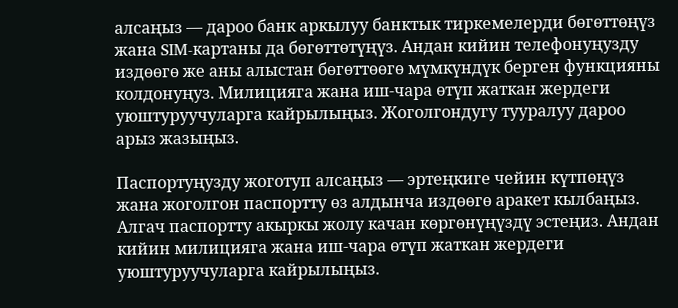алсаңыз — дароо банк аркылуу банктык тиркемелерди бөгөттөңүз жана SIM-картаны да бөгөттөтүңүз. Андан кийин телефонуңузду издөөгө же аны алыстан бөгөттөөгө мүмкүндүк берген функцияны колдонуңуз. Милицияга жана иш-чара өтүп жаткан жердеги уюштуруучуларга кайрылыңыз. Жоголгондугу тууралуу дароо арыз жазыңыз.

Паспортуңузду жоготуп алсаңыз — эртеңкиге чейин күтпөңүз жана жоголгон паспортту өз алдынча издөөгө аракет кылбаңыз. Алгач паспортту акыркы жолу качан көргөнүңүздү эстеңиз. Андан кийин милицияга жана иш-чара өтүп жаткан жердеги уюштуруучуларга кайрылыңыз.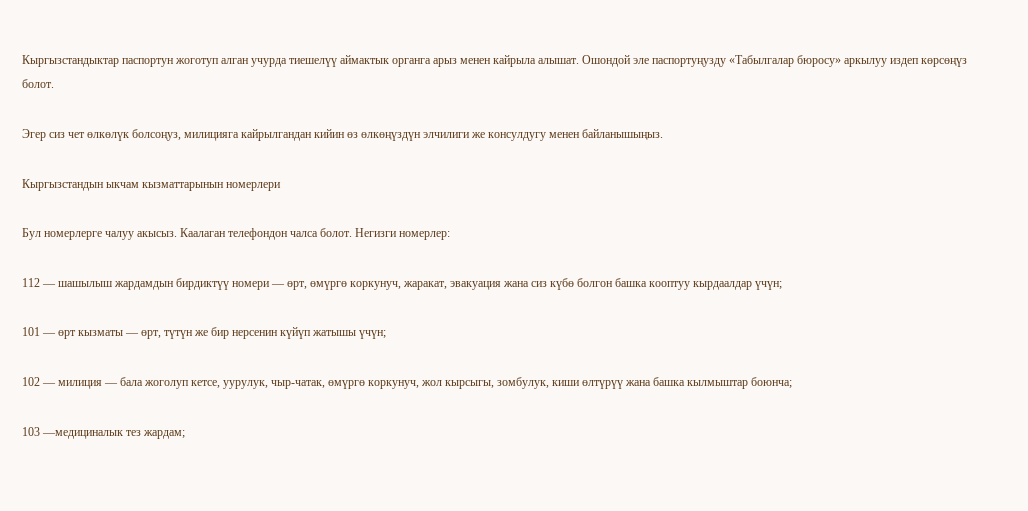Кыргызстандыктар паспортун жоготуп алган учурда тиешелүү аймактык органга арыз менен кайрыла алышат. Ошондой эле паспортуңузду «Табылгалар бюросу» аркылуу издеп көрсөңүз болот.

Эгер сиз чет өлкөлүк болсоңуз, милицияга кайрылгандан кийин өз өлкөңүздүн элчилиги же консулдугу менен байланышыңыз.

Кыргызстандын ыкчам кызматтарынын номерлери

Бул номерлерге чалуу акысыз. Каалаган телефондон чалса болот. Негизги номерлер:

112 — шашылыш жардамдын бирдиктүү номери — өрт, өмүргө коркунуч, жаракат, эвакуация жана сиз күбө болгон башка кооптуу кырдаалдар үчүн;

101 — өрт кызматы — өрт, түтүн же бир нерсенин күйүп жатышы үчүн;

102 — милиция — бала жоголуп кетсе, уурулук, чыр-чатак, өмүргө коркунуч, жол кырсыгы, зомбулук, киши өлтүрүү жана башка кылмыштар боюнча;

103 —медициналык тез жардам;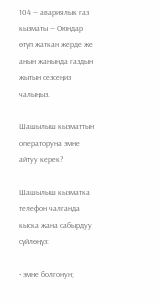104 — авариялык газ кызматы — Оюндар өтүп жаткан жерде же анын жанында газдын жытын сезсеңиз чалыңыз.

Шашылыш кызматтын операторуна эмне айтуу керек?

Шашылыш кызматка телефон чалганда кыска жана сабырдуу сүйлөңүз:

• эмне болгонун;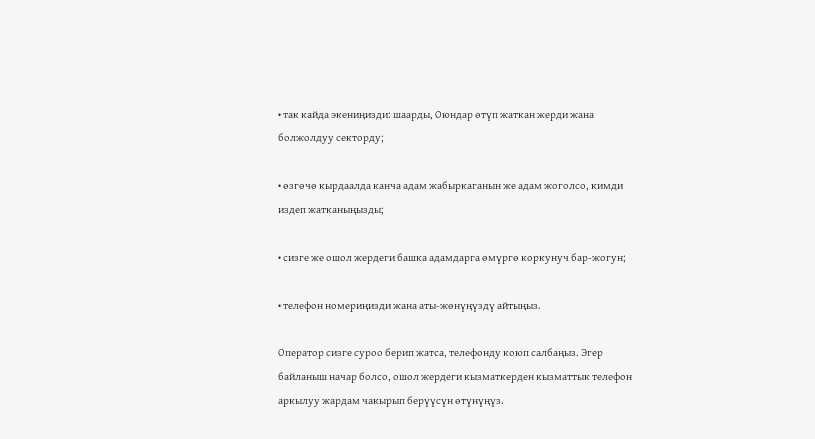• так кайда экениңизди: шаарды, Оюндар өтүп жаткан жерди жана болжолдуу секторду;

• өзгөчө кырдаалда канча адам жабыркаганын же адам жоголсо, кимди издеп жатканыңызды;

• сизге же ошол жердеги башка адамдарга өмүргө коркунуч бар-жогун;

• телефон номериңизди жана аты-жөнүңүздү айтыңыз.

Оператор сизге суроо берип жатса, телефонду коюп салбаңыз. Эгер байланыш начар болсо, ошол жердеги кызматкерден кызматтык телефон аркылуу жардам чакырып берүүсүн өтүнүңүз.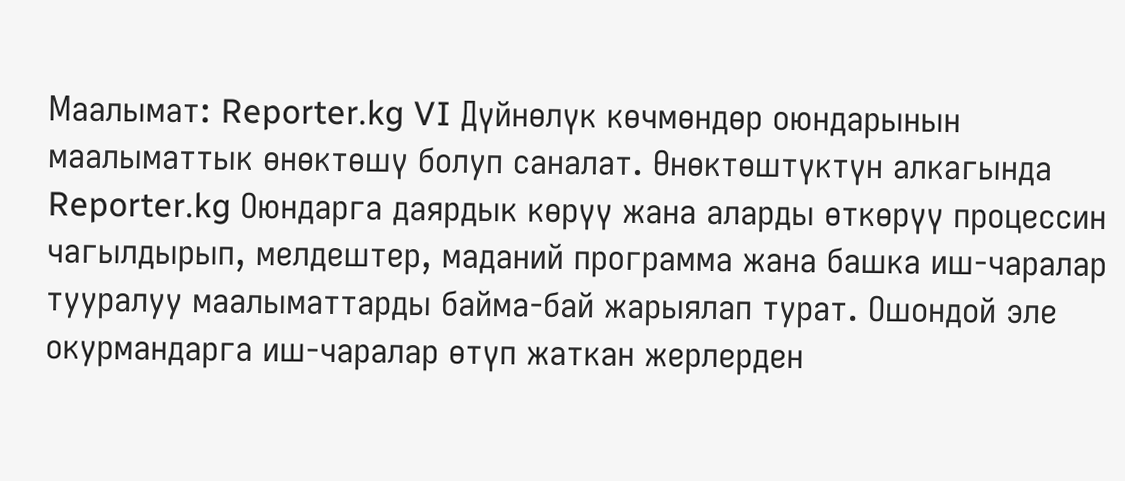Маалымат: Reporter.kg VI Дүйнөлүк көчмөндөр оюндарынын маалыматтык өнөктөшү болуп саналат. Өнөктөштүктүн алкагында Reporter.kg Оюндарга даярдык көрүү жана аларды өткөрүү процессин чагылдырып, мелдештер, маданий программа жана башка иш-чаралар тууралуу маалыматтарды байма-бай жарыялап турат. Ошондой эле окурмандарга иш-чаралар өтүп жаткан жерлерден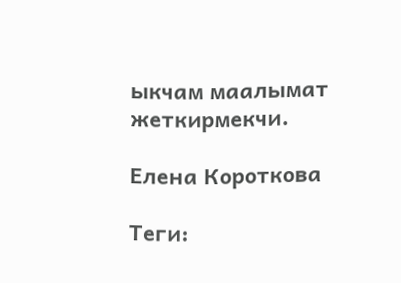ыкчам маалымат жеткирмекчи.

Елена Короткова

Теги: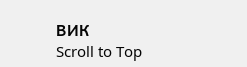ВИК
Scroll to Top